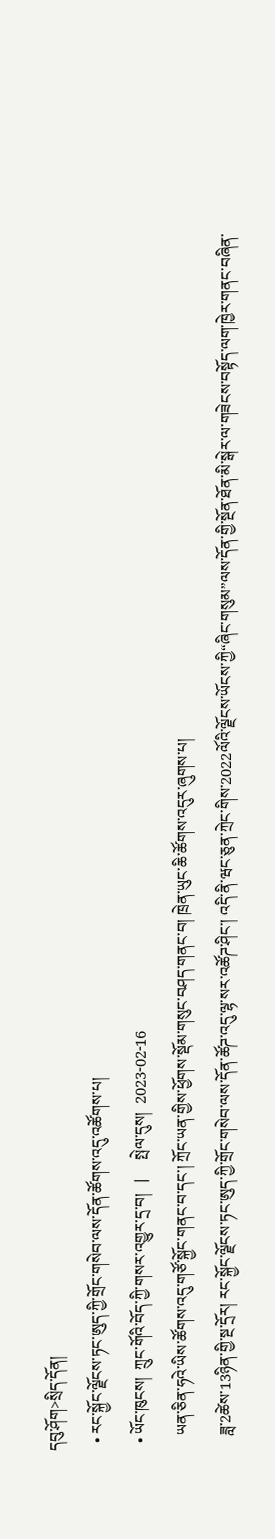དབུ་ཤོག>སྲིད་དོན།
  • རང་སྐྱོང་ལྗོངས་ཏང་ཨུད་ཀྱི་གྲོང་གསེབ་ལས་དོན་ཚོགས་འདུ་འཚོགས་པ།
  • ཡོང་ཁུངས།  ཀྲུང་གོའི་བོད་ཀྱི་གསར་འགྱུར་དྲ་བ།   |     སྤེལ་དུས།  2023-02-16
    ཡན་ཅིན་ཧའེ་ཡིས་ཚོགས་འདུ་གཙོ་སྐྱོང་གནང་བ་དང་། ཀྲོང་ཡན་གྱིས་ཕྱོགས་སྡོམ་གསུང་བཤད་གནང་བ། ཁྲེན་ཡུང་ཆི་ཚོགས་འདུར་ཞུགས་པ།
    ཟླ་2ཚེས་13ཉིན་གྱི་སྔ་དྲོར། རང་སྐྱོང་ལྗོངས་ཏང་ཨུད་ཀྱི་གྲོང་གསེབ་ལས་དོན་ཚོཌ་འདུ་ལྷ་སར་འཚོཌ་ཤིང་། འདི་ནི་ཝང་ཅུན་ཀྲེང་གིས་2022ལོའི་ལྗོངས་ཡོངས་ཀྱི“ཞིང་གསུམ”ལས་དོན་གྱི་སྔོན་ཐོན་མི་སྒེར་ལ་གཟེངས་བསྟོད་ལག་ཁྱེར་གནང་བཞིན་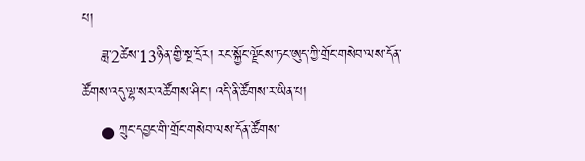པ།
    ཟླ་2ཚེས་13ཉིན་གྱི་སྔ་དྲོར། རང་སྐྱོང་ལྗོངས་ཏང་ཨུད་ཀྱི་གྲོང་གསེབ་ལས་དོན་ཚོགས་འདུ་ལྷ་སར་འཚོགས་ཤིང་། འདི་ནི་ཚོགས་ར་ཡིན་པ།
    ● ཀྲུང་དབྱང་གི་གྲོང་གསེབ་ལས་དོན་ཚོགས་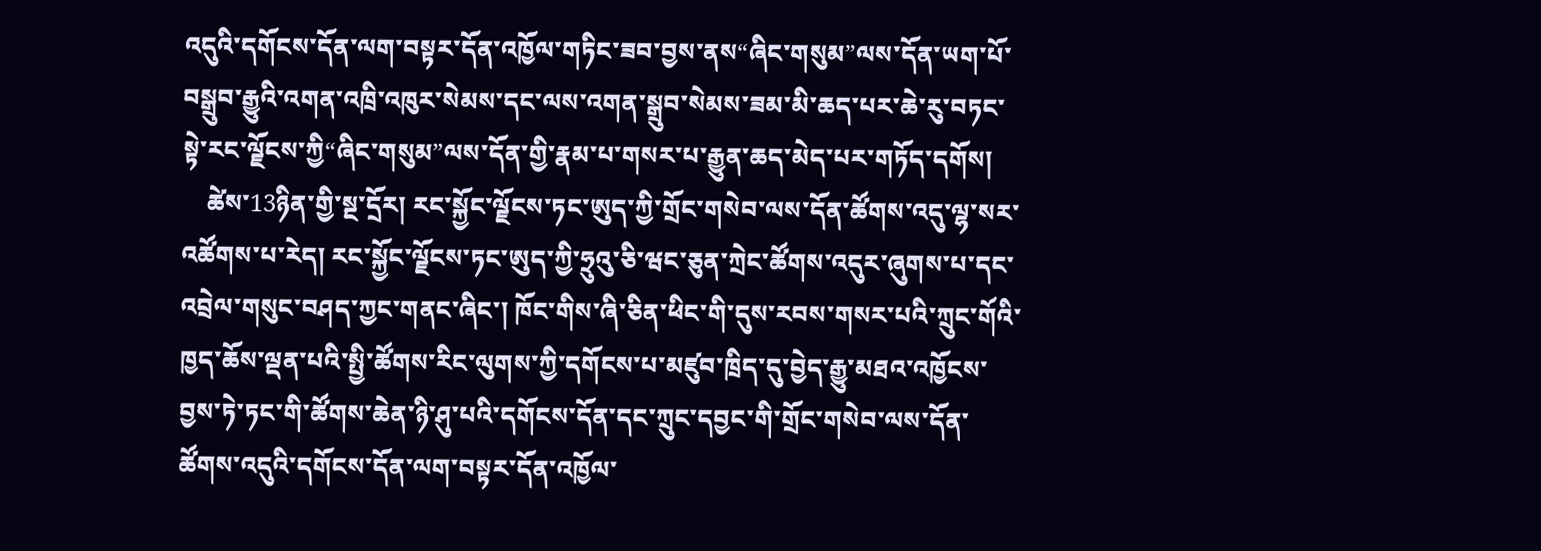འདུའི་དགོངས་དོན་ལག་བསྟར་དོན་འཁྱོལ་གཏིང་ཟབ་བྱས་ནས“ཞིང་གསུམ”ལས་དོན་ཡག་པོ་བསྒྲུབ་རྒྱུའི་འགན་འཁྲི་འཁུར་སེམས་དང་ལས་འགན་སྒྲུབ་སེམས་ཟམ་མི་ཆད་པར་ཆེ་རུ་བཏང་སྟེ་རང་ལྗོངས་ཀྱི“ཞིང་གསུམ”ལས་དོན་གྱི་རྣམ་པ་གསར་པ་རྒྱུན་ཆད་མེད་པར་གཏོད་དགོས།
    ཚེས་13ཉིན་གྱི་སྔ་དྲོར། རང་སྐྱོང་ལྗོངས་ཏང་ཨུད་ཀྱི་གྲོང་གསེབ་ལས་དོན་ཚོགས་འདུ་ལྷ་སར་འཚོགས་པ་རེད། རང་སྐྱོང་ལྗོངས་ཏང་ཨུད་ཀྱི་ཧྲུའུ་ཅི་ཝང་ཅུན་ཀྲེང་ཚོགས་འདུར་ཞུགས་པ་དང་འབྲེལ་གསུང་བཤད་ཀྱང་གནང་ཞིང་། ཁོང་གིས་ཞི་ཅིན་ཕིང་གི་དུས་རབས་གསར་པའི་ཀྲུང་གོའི་ཁྱད་ཆོས་ལྡན་པའི་སྤྱི་ཚོགས་རིང་ལུགས་ཀྱི་དགོངས་པ་མཛུབ་ཁྲིད་དུ་བྱེད་རྒྱུ་མཐའ་འཁྱོངས་བྱས་ཏེ་ཏང་གི་ཚོགས་ཆེན་ཉི་ཤུ་པའི་དགོངས་དོན་དང་ཀྲུང་དབྱང་གི་གྲོང་གསེབ་ལས་དོན་ཚོགས་འདུའི་དགོངས་དོན་ལག་བསྟར་དོན་འཁྱོལ་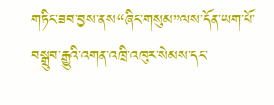གཏིང་ཟབ་བྱས་ནས“ཞིང་གསུམ”ལས་དོན་ཡག་པོ་བསྒྲུབ་རྒྱུའི་འགན་འཁྲི་འཁུར་སེམས་དང་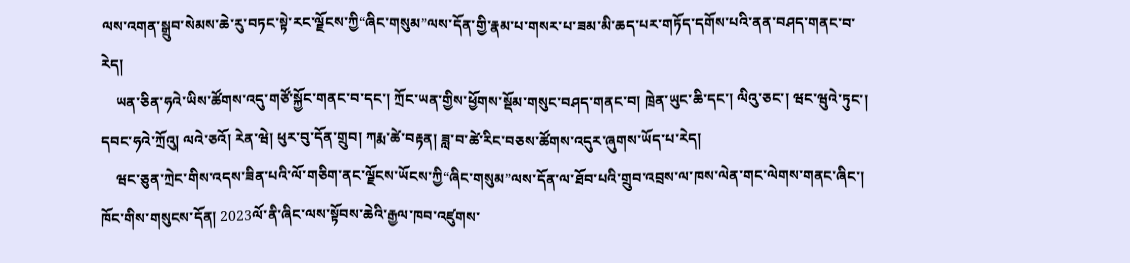ལས་འགན་སྒྲུབ་སེམས་ཆེ་རུ་བཏང་སྟེ་རང་ལྗོངས་ཀྱི“ཞིང་གསུམ”ལས་དོན་གྱི་རྣམ་པ་གསར་པ་ཟམ་མི་ཆད་པར་གཏོད་དགོས་པའི་ནན་བཤད་གནང་བ་རེད།
    ཡན་ཅིན་ཧའེ་ཡིས་ཚོགས་འདུ་གཙོ་སྐྱོང་གནང་བ་དང་། ཀྲོང་ཡན་གྱིས་ཕྱོགས་སྡོམ་གསུང་བཤད་གནང་བ། ཁྲེན་ཡུང་ཆི་དང་། ལིའུ་ཅང་། ཝང་ཝུའེ་ཏུང་། དབང་ཧའེ་ཀྲོའུ། ལའེ་ཅའོ། རེན་ཝེ། ཕུར་བུ་དོན་གྲུབ། ཀརྨ་ཚེ་བརྟན། ཟླ་བ་ཚེ་རིང་བཅས་ཚོགས་འདུར་ཞུགས་ཡོད་པ་རེད།
    ཝང་ཅུན་ཀྲེང་གིས་འདས་ཟིན་པའི་ལོ་གཅིག་ནང་ལྗོངས་ཡོངས་ཀྱི“ཞིང་གསུམ”ལས་དོན་ལ་ཐོབ་པའི་གྲུབ་འབྲས་ལ་ཁས་ལེན་གང་ལེགས་གནང་ཞིང་། ཁོང་གིས་གསུངས་དོན། 2023ལོ་ནི་ཞིང་ལས་སྟོབས་ཆེའི་རྒྱལ་ཁབ་འཛུགས་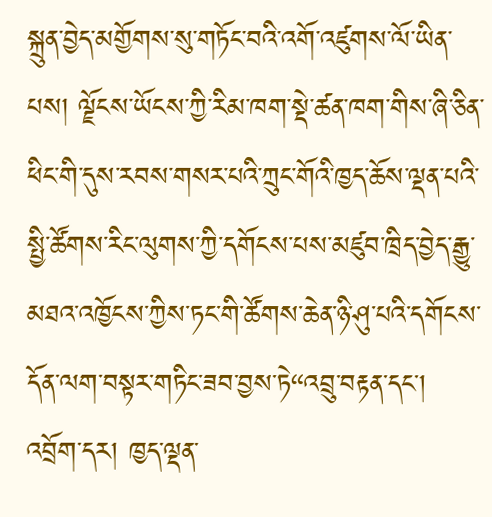སྐྲུན་བྱེད་མགྱོགས་སུ་གཏོང་བའི་འགོ་འཛུགས་ལོ་ཡིན་པས། ལྗོངས་ཡོངས་ཀྱི་རིམ་ཁག་སྡེ་ཚན་ཁག་གིས་ཞི་ཅིན་ཕིང་གི་དུས་རབས་གསར་པའི་ཀྲུང་གོའི་ཁྱད་ཆོས་ལྡན་པའི་སྤྱི་ཚོགས་རིང་ལུགས་ཀྱི་དགོངས་པས་མཛུབ་ཁྲིད་བྱེད་རྒྱུ་མཐའ་འཁྱོངས་ཀྱིས་ཏང་གི་ཚོགས་ཆེན་ཉི་ཤུ་པའི་དགོངས་དོན་ལག་བསྟར་གཏིང་ཟབ་བྱས་ཏེ“འབྲུ་བརྟན་དང་། འབྲོག་དར། ཁྱད་ལྡན་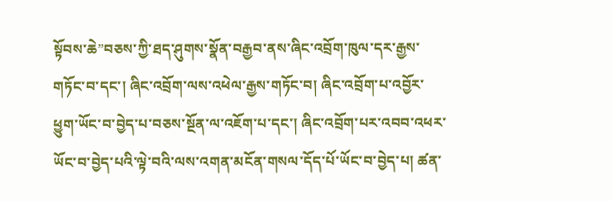སྟོབས་ཆེ”བཅས་ཀྱི་ཐད་ཤུགས་སྣོན་བརྒྱབ་ནས་ཞིང་འབྲོག་ཁུལ་དར་རྒྱས་གཏོང་བ་དང་། ཞིང་འབྲོག་ལས་འཕེལ་རྒྱས་གཏོང་བ། ཞིང་འབྲོག་པ་འབྱོར་ཕྱུག་ཡོང་བ་བྱེད་པ་བཅས་སྔོན་ལ་འཇོག་པ་དང་། ཞིང་འབྲོག་པར་འབབ་འཕར་ཡོང་བ་བྱེད་པའི་ལྟེ་བའི་ལས་འགན་མངོན་གསལ་དོད་པོ་ཡོང་བ་བྱེད་པ། ཚན་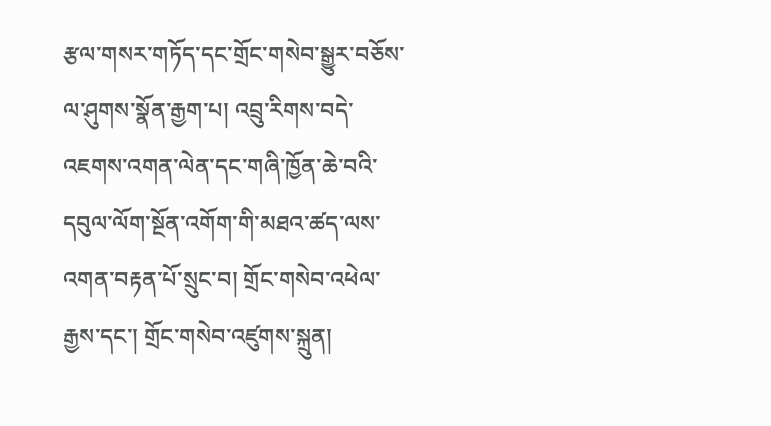རྩལ་གསར་གཏོད་དང་གྲོང་གསེབ་སྒྱུར་བཅོས་ལ་ཤུགས་སྣོན་རྒྱག་པ། འབྲུ་རིགས་བདེ་འཇགས་འགན་ལེན་དང་གཞི་ཁྱོན་ཆེ་བའི་དབུལ་ལོག་སྔོན་འགོག་གི་མཐའ་ཚད་ལས་འགན་བརྟན་པོ་སྲུང་བ། གྲོང་གསེབ་འཕེལ་རྒྱས་དང་། གྲོང་གསེབ་འཛུགས་སྐྲུན།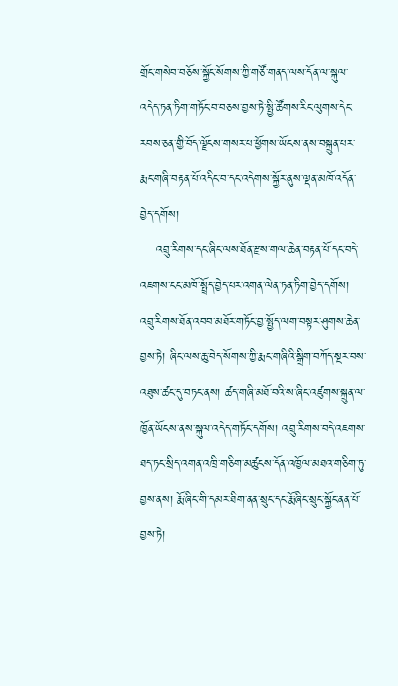གྲོང་གསེབ་བཅོས་སྐྱོང་སོགས་ཀྱི་གཙོ་གནད་ལས་དོན་ལ་སྐུལ་འདེད་ཏན་ཏིག་གཏོང་བ་བཅས་བྱས་ཏེ་སྤྱི་ཚོགས་རིང་ལུགས་དེང་རབས་ཅན་གྱི་བོད་ལྗོངས་གསར་པ་ཕྱོགས་ཡོངས་ནས་བསྐྲུན་པར་རྨང་གཞི་བརྟན་པོ་འདིང་བ་དང་འདེགས་སྐྱོར་ནུས་ལྡན་མཁོ་འདོན་བྱེད་དགོས།
    འབྲུ་རིགས་དང་ཞིང་ལས་ཐོན་རྫས་གལ་ཆེན་བརྟན་པོ་དང་བདེ་འཇགས་ངང་མཁོ་སྤྲོད་བྱེད་པར་འགན་ལེན་ཏན་ཏིག་བྱེད་དགོས། འབྲུ་རིགས་ཐོན་འབབ་མཐོར་གཏོང་བྱ་སྤྱོད་ལག་བསྟར་ཤུགས་ཆེན་བྱས་ཏེ། ཞིང་ལས་ཆུ་བེད་སོགས་ཀྱི་རྨང་གཞིའི་སྒྲིག་བཀོད་སྔར་བས་འཐུས་ཚང་དུ་བཏང་ནས། ཚད་གཞི་མཐོ་བའི་ས་ཞིང་འཛུགས་སྐྲུན་ལ་ཁྱོན་ཡོངས་ནས་སྐུལ་འདེད་གཏོང་དགོས། འབྲུ་རིགས་བདེ་འཇགས་ཐད་ཏང་སྲིད་འགན་འཁྲི་གཅིག་མཚུངས་དོན་འཁྱོལ་མཐའ་གཅིག་ཏུ་བྱས་ནས། རྨོ་ཞིང་གི་དམར་ཐིག་ནན་སྲུང་དང་རྨོ་ཞིང་སྲུང་སྐྱོང་ནན་པོ་བྱས་ཏེ།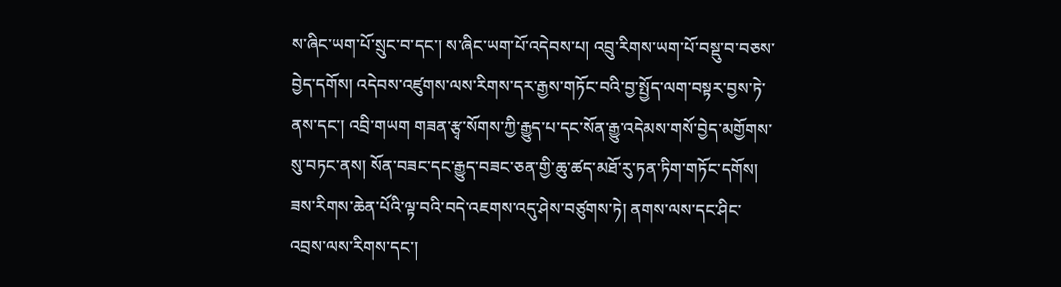ས་ཞིང་ཡག་པོ་སྲུང་བ་དང་། ས་ཞིང་ཡག་པོ་འདེབས་པ། འབྲུ་རིགས་ཡག་པོ་བསྡུ་བ་བཅས་བྱེད་དགོས། འདེབས་འཛུགས་ལས་རིགས་དར་རྒྱས་གཏོང་བའི་བྱ་སྤྱོད་ལག་བསྟར་བྱས་ཏེ་ནས་དང་། འབྲི་གཡག གཟན་རྩྭ་སོགས་ཀྱི་རྒྱུད་པ་དང་སོན་རྒྱུ་འདེམས་གསོ་བྱེད་མགྱོགས་སུ་བཏང་ནས། སོན་བཟང་དང་རྒྱུད་བཟང་ཅན་གྱི་ཆུ་ཚད་མཐོ་རུ་ཏན་ཏིག་གཏོང་དགོས། ཟས་རིགས་ཆེན་པོའི་ལྟ་བའི་བདེ་འཇགས་འདུ་ཤེས་བཙུགས་ཏེ། ནགས་ལས་དང་ཤིང་འབྲས་ལས་རིགས་དང་།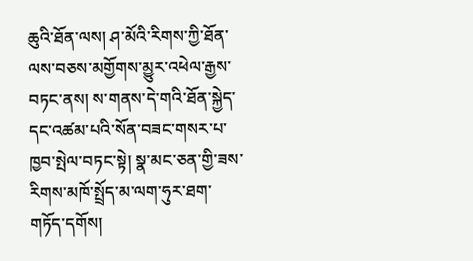ཆུའི་ཐོན་ལས། ཤ་མོའི་རིགས་ཀྱི་ཐོན་ལས་བཅས་མགྱོགས་མྱུར་འཕེལ་རྒྱས་བཏང་ནས། ས་གནས་དེ་གའི་ཐོན་སྐྱེད་དང་འཚམ་པའི་སོན་བཟང་གསར་པ་ཁྱབ་སྤེལ་བཏང་སྟེ། སྣ་མང་ཅན་གྱི་ཟས་རིགས་མཁོ་སྤྲོད་མ་ལག་ཧུར་ཐག་གཏོད་དགོས།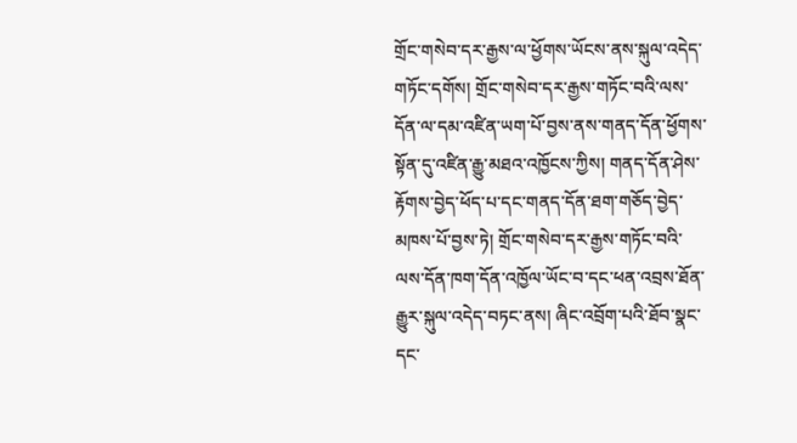གྲོང་གསེབ་དར་རྒྱས་ལ་ཕྱོགས་ཡོངས་ནས་སྐུལ་འདེད་གཏོང་དགོས། གྲོང་གསེབ་དར་རྒྱས་གཏོང་བའི་ལས་དོན་ལ་དམ་འཛིན་ཡག་པོ་བྱས་ནས་གནད་དོན་ཕྱོགས་སྟོན་དུ་འཛིན་རྒྱུ་མཐའ་འཁྱོངས་ཀྱིས། གནད་དོན་ཤེས་རྟོགས་བྱེད་ཕོད་པ་དང་གནད་དོན་ཐག་གཅོད་བྱེད་མཁས་པོ་བྱས་ཏེ། གྲོང་གསེབ་དར་རྒྱས་གཏོང་བའི་ལས་དོན་ཁག་དོན་འཁྱོལ་ཡོང་བ་དང་ཕན་འབྲས་ཐོན་རྒྱུར་སྐུལ་འདེད་བཏང་ནས། ཞིང་འབྲོག་པའི་ཐོབ་སྣང་དང་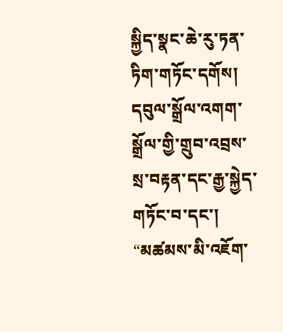སྐྱིད་སྣང་ཆེ་རུ་ཏན་ཏིག་གཏོང་དགོས། དབུལ་སྒྲོལ་འགག་སྒྲོལ་གྱི་གྲུབ་འབྲས་སྲ་བརྟན་དང་རྒྱ་སྐྱེད་གཏོང་བ་དང་། “མཚམས་མི་འཇོག་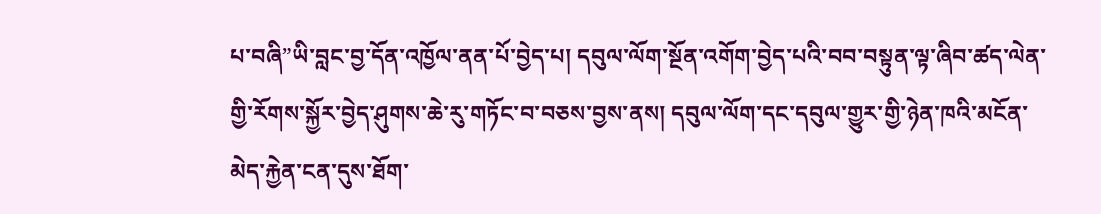པ་བཞི”ཡི་བླང་བྱ་དོན་འཁྱོལ་ནན་པོ་བྱེད་པ། དབུལ་ལོག་སྔོན་འགོག་བྱེད་པའི་བབ་བསྟུན་ལྟ་ཞིབ་ཚད་ལེན་གྱི་རོགས་སྐྱོར་བྱེད་ཤུགས་ཆེ་རུ་གཏོང་བ་བཅས་བྱས་ནས། དབུལ་ལོག་དང་དབུལ་གྱུར་གྱི་ཉེན་ཁའི་མངོན་མེད་རྐྱེན་ངན་དུས་ཐོག་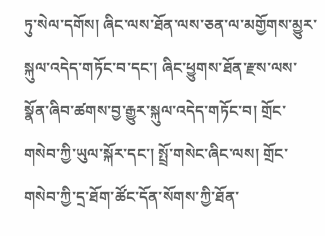ཏུ་སེལ་དགོས། ཞིང་ལས་ཐོན་ལས་ཅན་ལ་མགྱོགས་མྱུར་སྐུལ་འདེད་གཏོང་བ་དང་། ཞིང་ཕྱུགས་ཐོན་རྫས་ལས་སྣོན་ཞིབ་ཚགས་བྱ་རྒྱུར་སྐུལ་འདེད་གཏོང་བ། གྲོང་གསེབ་ཀྱི་ཡུལ་སྐོར་དང་། སྤྲོ་གསེང་ཞིང་ལས། གྲོང་གསེབ་ཀྱི་དྲ་ཐོག་ཚོང་དོན་སོགས་ཀྱི་ཐོན་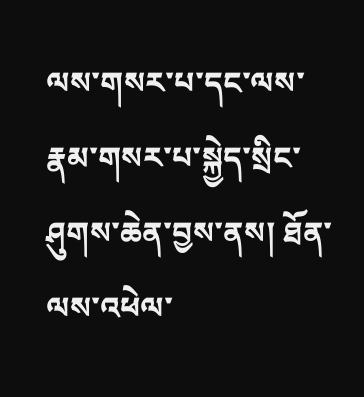ལས་གསར་པ་དང་ལས་རྣམ་གསར་པ་སྐྱེད་སྲིང་ཤུགས་ཆེན་བྱས་ནས། ཐོན་ལས་འཕེལ་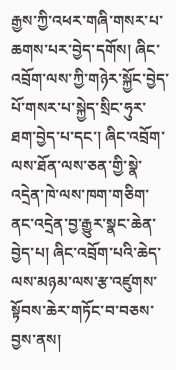རྒྱས་ཀྱི་འཕར་གཞི་གསར་པ་ཆགས་པར་བྱེད་དགོས། ཞིང་འབྲོག་ལས་ཀྱི་གཉེར་སྐྱོང་བྱེད་པོ་གསར་པ་སྐྱེད་སྲིང་ཧུར་ཐག་བྱེད་པ་དང་། ཞིང་འབྲོག་ལས་ཐོན་ལས་ཅན་གྱི་སྣེ་འདྲེན་ཁེ་ལས་ཁག་གཅིག་ནང་འདྲེན་བྱ་རྒྱུར་སྣང་ཆེན་བྱེད་པ། ཞིང་འབྲོག་པའི་ཆེད་ལས་མཉམ་ལས་རྩ་འཛུགས་སྟོབས་ཆེར་གཏོང་བ་བཅས་བྱས་ནས།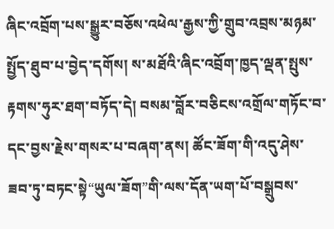ཞིང་འབྲོག་པས་སྒྱུར་བཅོས་འཕེལ་རྒྱས་ཀྱི་གྲུབ་འབྲས་མཉམ་སྤྱོད་ཐུབ་པ་བྱེད་དགོས། ས་མཐོའི་ཞིང་འབྲོག་ཁྱད་ལྡན་སྤུས་རྟགས་ཧུར་ཐག་བཏོད་དེ། བསམ་བློར་བཅིངས་འགྲོལ་གཏོང་བ་དང་བྱས་རྗེས་གསར་པ་བཞག་ནས། ཚོང་ཟོག་གི་འདུ་ཤེས་ཟབ་ཏུ་བཏང་སྟེ“ཡུལ་ཟོག”གི་ལས་དོན་ཡག་པོ་བསྒྲུབས་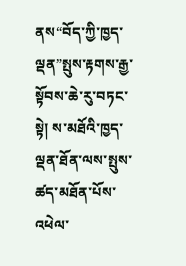ནས“བོད་ཀྱི་ཁྱད་ལྡན”སྤུས་རྟགས་རྒྱ་སྟོབས་ཆེ་རུ་བཏང་སྟེ། ས་མཐོའི་ཁྱད་ལྡན་ཐོན་ལས་སྤུས་ཚད་མཐོན་པོས་འཕེལ་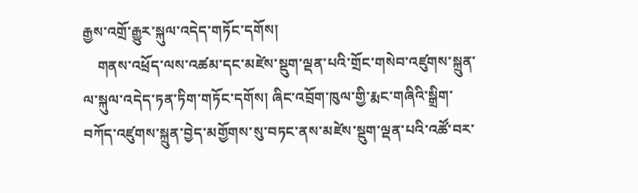རྒྱས་འགྲོ་རྒྱུར་སྐུལ་འདེད་གཏོང་དགོས།
    གནས་འཕྲོད་ལས་འཚམ་དང་མཛེས་སྡུག་ལྡན་པའི་གྲོང་གསེབ་འཛུགས་སྐྲུན་ལ་སྐུལ་འདེད་ཏན་ཏིག་གཏོང་དགོས། ཞིང་འབྲོག་ཁུལ་གྱི་རྨང་གཞིའི་སྒྲིག་བཀོད་འཛུགས་སྐྲུན་བྱེད་མགྱོགས་སུ་བཏང་ནས་མཛེས་སྡུག་ལྡན་པའི་འཚོ་བར་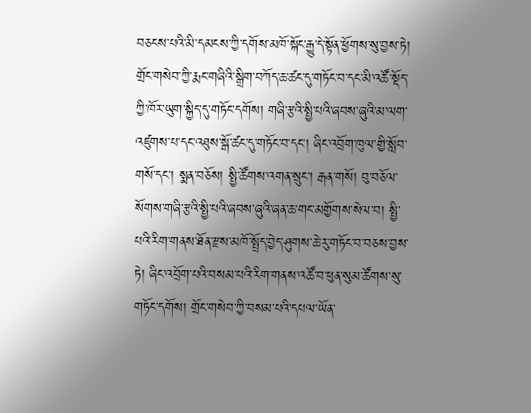བཅངས་པའི་མི་དམངས་ཀྱི་དགོས་མཁོ་སྐོང་རྒྱུ་དེ་སྟོན་ཕྱོགས་སུ་བྱས་ཏེ། གྲོང་གསེབ་ཀྱི་རྨང་གཞིའི་སྒྲིག་བཀོད་ཆ་ཚང་དུ་གཏོང་བ་དང་མི་འཚོ་སྡོད་ཀྱི་ཁོར་ཡུག་སྐྱིད་དུ་གཏོང་དགོས། གཞི་རྩའི་སྤྱི་པའི་ཞབས་ཞུའི་མ་ལག་འཛུགས་པ་དང་འཐུས་སྒོ་ཚང་དུ་གཏོང་བ་དང་། ཞིང་འབྲོག་ཁུལ་གྱི་སློབ་གསོ་དང་། སྨན་བཅོས། སྤྱི་ཚོགས་འགན་སྲུང་། རྒན་གསོ། བུ་བཅོལ་སོགས་གཞི་རྩའི་སྤྱི་པའི་ཞབས་ཞུའི་ཞན་ཆ་གང་མགྱོགས་སེལ་བ། སྤྱི་པའི་རིག་གནས་ཐོན་རྫས་མཁོ་སྤྲོད་བྱེད་ཤུགས་ཆེ་རུ་གཏོང་བ་བཅས་བྱས་ཏེ། ཞིང་འབྲོག་པའི་བསམ་པའི་རིག་གནས་འཚོ་བ་ཕུན་སུམ་ཚོགས་སུ་གཏོང་དགོས། གྲོང་གསེབ་ཀྱི་བསམ་པའི་དཔལ་ཡོན་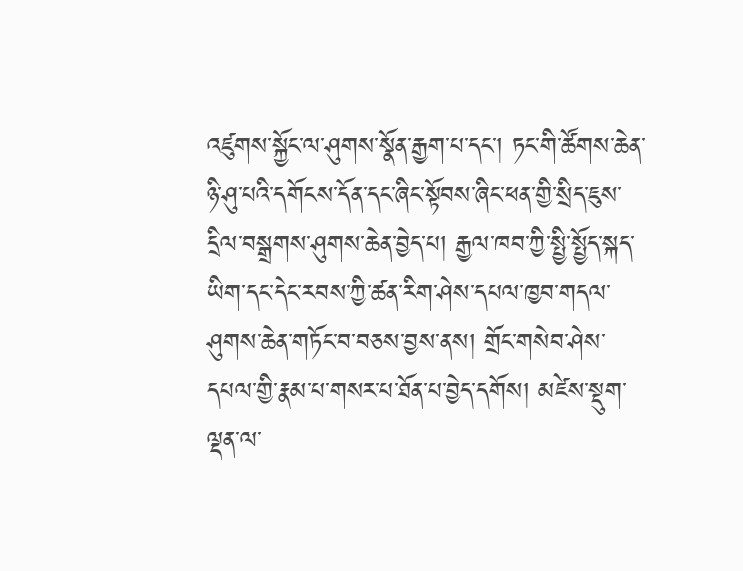འཛུགས་སྐྱོང་ལ་ཤུགས་སྣོན་རྒྱག་པ་དང་། ཏང་གི་ཚོགས་ཆེན་ཉི་ཤུ་པའི་དགོངས་དོན་དང་ཞིང་སྟོབས་ཞིང་ཕན་གྱི་སྲིད་ཇུས་དྲིལ་བསྒྲགས་ཤུགས་ཆེན་བྱེད་པ། རྒྱལ་ཁབ་ཀྱི་སྤྱི་སྤྱོད་སྐད་ཡིག་དང་དེང་རབས་ཀྱི་ཚན་རིག་ཤེས་དཔལ་ཁྱབ་གདལ་ཤུགས་ཆེན་གཏོང་བ་བཅས་བྱས་ནས། གྲོང་གསེབ་ཤེས་དཔལ་གྱི་རྣམ་པ་གསར་པ་ཐོན་པ་བྱེད་དགོས། མཛེས་སྡུག་ལྡན་ལ་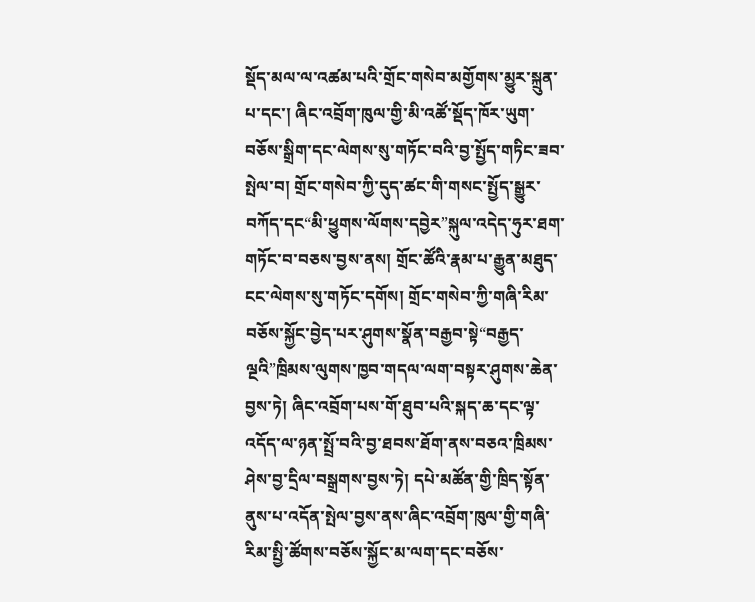སྡོད་མལ་ལ་འཚམ་པའི་གྲོང་གསེབ་མགྱོགས་མྱུར་སྐྲུན་པ་དང་། ཞིང་འབྲོག་ཁུལ་གྱི་མི་འཚོ་སྡོད་ཁོར་ཡུག་བཅོས་སྒྲིག་དང་ལེགས་སུ་གཏོང་བའི་བྱ་སྤྱོད་གཏིང་ཟབ་སྤེལ་བ། གྲོང་གསེབ་ཀྱི་དུད་ཚང་གི་གསང་སྤྱོད་སྒྱུར་བཀོད་དང“མི་ཕྱུགས་ལོགས་དབྱེར”སྐུལ་འདེད་ཧུར་ཐག་གཏོང་བ་བཅས་བྱས་ནས། གྲོང་ཚོའི་རྣམ་པ་རྒྱུན་མཐུད་ངང་ལེགས་སུ་གཏོང་དགོས། གྲོང་གསེབ་ཀྱི་གཞི་རིམ་བཅོས་སྐྱོང་བྱེད་པར་ཤུགས་སྣོན་བརྒྱབ་སྟེ“བརྒྱད་ལྔའི”ཁྲིམས་ལུགས་ཁྱབ་གདལ་ལག་བསྟར་ཤུགས་ཆེན་བྱས་ཏེ། ཞིང་འབྲོག་པས་གོ་ཐུབ་པའི་སྐད་ཆ་དང་ལྟ་འདོད་ལ་ཉན་སྤྲོ་བའི་བྱ་ཐབས་ཐོག་ནས་བཅའ་ཁྲིམས་ཤེས་བྱ་དྲིལ་བསྒྲགས་བྱས་ཏེ། དཔེ་མཚོན་གྱི་ཁྲིད་སྟོན་ནུས་པ་འདོན་སྤེལ་བྱས་ནས་ཞིང་འབྲོག་ཁུལ་གྱི་གཞི་རིམ་སྤྱི་ཚོགས་བཅོས་སྐྱོང་མ་ལག་དང་བཅོས་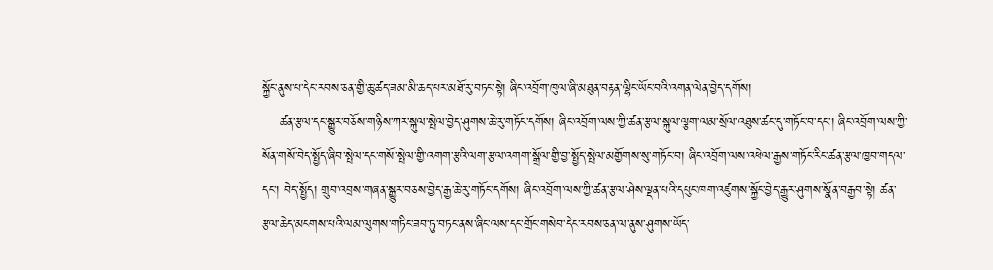སྐྱོང་ནུས་པ་དེང་རབས་ཅན་གྱི་ཆུ་ཚད་ཟམ་མི་ཆད་པར་མཐོ་རུ་བཏང་སྟེ། ཞིང་འབྲོག་ཁུལ་ཞི་མཐུན་བརྟན་ལྷིང་ཡོང་བའི་འགན་ལེན་བྱེད་དགོས།
    ཚན་རྩལ་དང་སྒྱུར་བཅོས་གཉིས་ཀར་སྐུལ་སྤེལ་བྱེད་ཤུགས་ཆེ་རུ་གཏོང་དགོས། ཞིང་འབྲོག་ལས་ཀྱི་ཚན་རྩལ་སྐུལ་ལྕག་ལམ་སྲོལ་འཐུས་ཚང་དུ་གཏོང་བ་དང་། ཞིང་འབྲོག་ལས་ཀྱི་སོན་གསོ་བེད་སྤྱོད་ཞིབ་སྤེལ་དང་གསོ་སྤེལ་གྱི་འགག་རྩའི་ལག་རྩལ་འགག་སྒྲོལ་གྱི་བྱ་སྤྱོད་སྤེལ་མགྱོགས་སུ་གཏོང་བ། ཞིང་འབྲོག་ལས་འཕེལ་རྒྱས་གཏོང་རིང་ཚན་རྩལ་ཁྱབ་གདལ་དང་། བེད་སྤྱོད། གྲུབ་འབྲས་གཞན་སྒྱུར་བཅས་བྱེད་རྒྱ་ཆེ་རུ་གཏོང་དགོས། ཞིང་འབྲོག་ལས་ཀྱི་ཚན་རྩལ་ཤེས་ལྡན་པའི་དཔུང་ཁག་འཛུགས་སྐྱོང་བྱེད་རྒྱུར་ཤུགས་སྣོན་བརྒྱབ་སྟེ། ཚན་རྩལ་ཆེད་མངགས་པའི་ལམ་ལུགས་གཏིང་ཟབ་ཏུ་བཏང་ནས་ཞིང་ལས་དང་གྲོང་གསེབ་དེང་རབས་ཅན་ལ་ནུས་ཤུགས་ཡོད་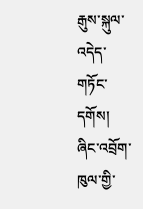རྒུས་སྐུལ་འདེད་གཏོང་དགོས། ཞིང་འབྲོག་ཁུལ་གྱི་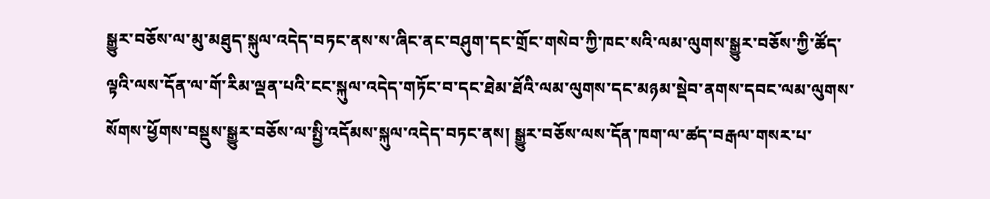སྒྱུར་བཅོས་ལ་མུ་མཐུད་སྐུལ་འདེད་བཏང་ནས་ས་ཞིང་ནང་བཤུག་དང་གྲོང་གསེབ་ཀྱི་ཁང་སའི་ལམ་ལུགས་སྒྱུར་བཅོས་ཀྱི་ཚོད་ལྟའི་ལས་དོན་ལ་གོ་རིམ་ལྡན་པའི་ངང་སྐུལ་འདེད་གཏོང་བ་དང་ཐེམ་ཐོའི་ལམ་ལུགས་དང་མཉམ་སྡེབ་ནགས་དབང་ལམ་ལུགས་སོགས་ཕྱོགས་བསྡུས་སྒྱུར་བཅོས་ལ་སྤྱི་འདོམས་སྐུལ་འདེད་བཏང་ནས། སྒྱུར་བཅོས་ལས་དོན་ཁག་ལ་ཚད་བརྒལ་གསར་པ་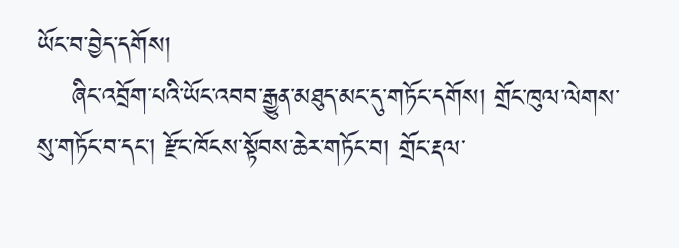ཡོང་བ་བྱེད་དགོས།
    ཞིང་འབྲོག་པའི་ཡོང་འབབ་རྒྱུན་མཐུད་མང་དུ་གཏོང་དགོས། གྲོང་ཁུལ་ལེགས་སུ་གཏོང་བ་དང་། རྫོང་ཁོངས་སྟོབས་ཆེར་གཏོང་བ། གྲོང་རྡལ་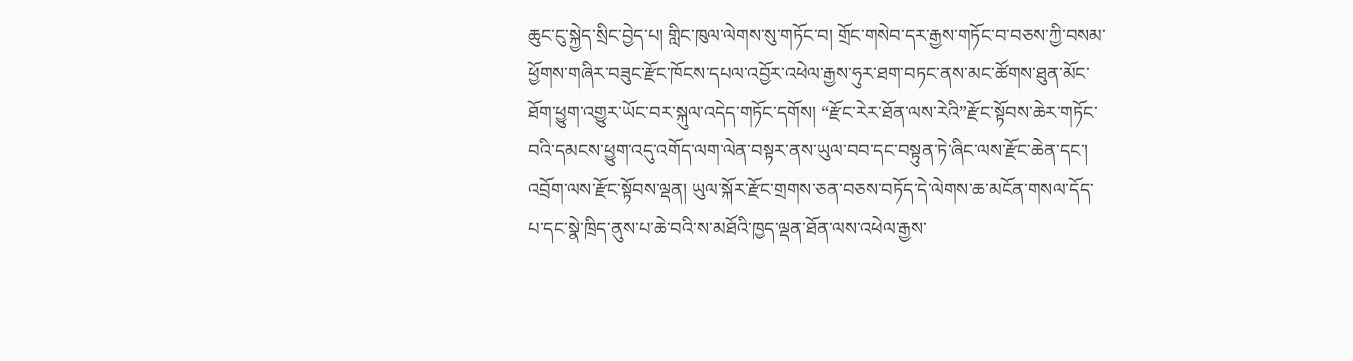ཆུང་ངུ་སྐྱེད་སྲིང་བྱེད་པ། གླིང་ཁུལ་ལེགས་སུ་གཏོང་བ། གྲོང་གསེབ་དར་རྒྱས་གཏོང་བ་བཅས་ཀྱི་བསམ་ཕྱོགས་གཞིར་བཟུང་རྫོང་ཁོངས་དཔལ་འབྱོར་འཕེལ་རྒྱས་ཧུར་ཐག་བཏང་ནས་མང་ཚོགས་ཐུན་མོང་ཐོག་ཕྱུག་འགྱུར་ཡོང་བར་སྐུལ་འདེད་གཏོང་དགོས། “རྫོང་རེར་ཐོན་ལས་རེའི”རྫོང་སྟོབས་ཆེར་གཏོང་བའི་དམངས་ཕྱུག་འདུ་འགོད་ལག་ལེན་བསྟར་ནས་ཡུལ་བབ་དང་བསྟུན་ཏེ་ཞིང་ལས་རྫོང་ཆེན་དང་། འབྲོག་ལས་རྫོང་སྟོབས་ལྡན། ཡུལ་སྐོར་རྫོང་གྲགས་ཅན་བཅས་བཏོད་དེ་ལེགས་ཆ་མངོན་གསལ་དོད་པ་དང་སྣེ་ཁྲིད་ནུས་པ་ཆེ་བའི་ས་མཐོའི་ཁྱད་ལྡན་ཐོན་ལས་འཕེལ་རྒྱས་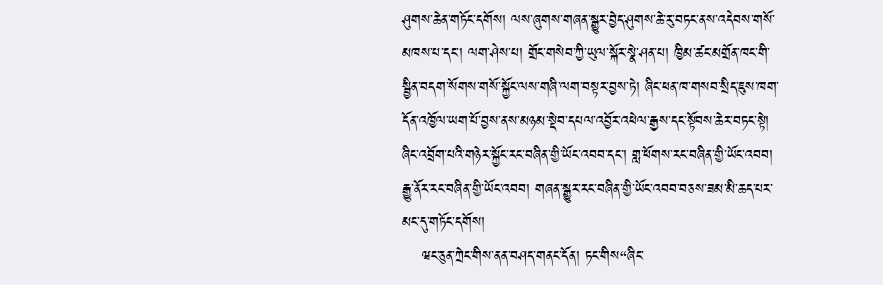ཤུགས་ཆེན་གཏོང་དགོས། ལས་ཞུགས་གཞན་སྒྱུར་བྱེད་ཤུགས་ཆེ་རུ་བཏང་ནས་འདེབས་གསོ་མཁས་པ་དང་། ལག་ཤེས་པ། གྲོང་གསེབ་ཀྱི་ཡུལ་སྐོར་སྣེ་ཤན་པ། ཁྱིམ་ཚང་མགྲོན་ཁང་གི་སྦྱིན་བདག་སོགས་གསོ་སྐྱོང་ལས་གཞི་ལག་བསྟར་བྱས་ཏེ། ཞིང་ཕན་ཁ་གསབ་སྲིད་ཇུས་ཁག་དོན་འཁྱོལ་ཡག་པོ་བྱས་ནས་མཉམ་སྡེབ་དཔལ་འབྱོར་འཕེལ་རྒྱས་དང་སྟོབས་ཆེར་བཏང་སྟེ། ཞིང་འབྲོག་པའི་གཉེར་སྐྱོང་རང་བཞིན་གྱི་ཡོང་འབབ་དང་། གླ་ཕོགས་རང་བཞིན་གྱི་ཡོང་འབབ། རྒྱུ་ནོར་རང་བཞིན་གྱི་ཡོང་འབབ། གཞན་སྒྱུར་རང་བཞིན་གྱི་ཡོང་འབབ་བཅས་ཟམ་མི་ཆད་པར་མང་དུ་གཏོང་དགོས།
    ཝང་ཅུན་ཀྲེང་གིས་ནན་བཤད་གནང་དོན། ཏང་གིས“ཞིང་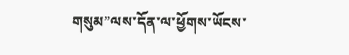གསུམ”ལས་དོན་ལ་ཕྱོགས་ཡོངས་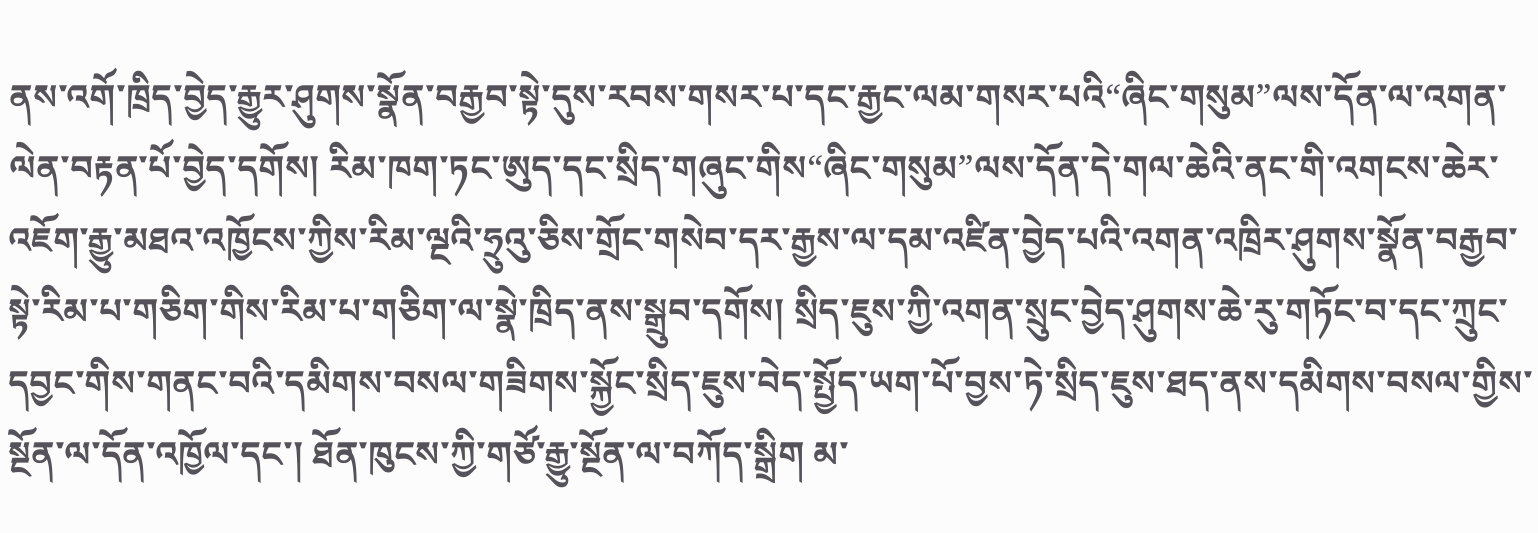ནས་འགོ་ཁྲིད་བྱེད་རྒྱུར་ཤུགས་སྣོན་བརྒྱབ་སྟེ་དུས་རབས་གསར་པ་དང་རྒྱང་ལམ་གསར་པའི“ཞིང་གསུམ”ལས་དོན་ལ་འགན་ལེན་བརྟན་པོ་བྱེད་དགོས། རིམ་ཁག་ཏང་ཨུད་དང་སྲིད་གཞུང་གིས“ཞིང་གསུམ”ལས་དོན་དེ་གལ་ཆེའི་ནང་གི་འགངས་ཆེར་འཇོག་རྒྱུ་མཐའ་འཁྱོངས་ཀྱིས་རིམ་ལྔའི་ཧྲུའུ་ཅིས་གྲོང་གསེབ་དར་རྒྱས་ལ་དམ་འཛིན་བྱེད་པའི་འགན་འཁྲིར་ཤུགས་སྣོན་བརྒྱབ་སྟེ་རིམ་པ་གཅིག་གིས་རིམ་པ་གཅིག་ལ་སྣེ་ཁྲིད་ནས་སྒྲུབ་དགོས། སྲིད་ཇུས་ཀྱི་འགན་སྲུང་བྱེད་ཤུགས་ཆེ་རུ་གཏོང་བ་དང་ཀྲུང་དབྱང་གིས་གནང་བའི་དམིགས་བསལ་གཟིགས་སྐྱོང་སྲིད་ཇུས་བེད་སྤྱོད་ཡག་པོ་བྱས་ཏེ་སྲིད་ཇུས་ཐད་ནས་དམིགས་བསལ་གྱིས་སྔོན་ལ་དོན་འཁྱོལ་དང་། ཐོན་ཁུངས་ཀྱི་གཙོ་རྒྱུ་སྔོན་ལ་བཀོད་སྒྲིག མ་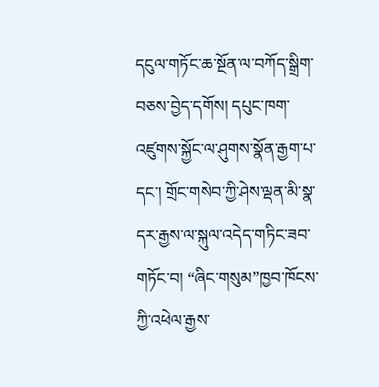དངུལ་གཏོང་ཆ་སྔོན་ལ་བཀོད་སྒྲིག་བཅས་བྱེད་དགོས། དཔུང་ཁག་འཛུགས་སྐྱོང་ལ་ཤུགས་སྣོན་རྒྱག་པ་དང་། གྲོང་གསེབ་ཀྱི་ཤེས་ལྡན་མི་སྣ་དར་རྒྱས་ལ་སྐུལ་འདེད་གཏིང་ཟབ་གཏོང་བ། “ཞིང་གསུམ”ཁྱབ་ཁོངས་ཀྱི་འཕེལ་རྒྱས་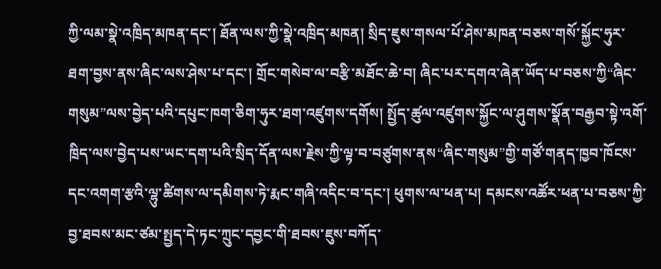ཀྱི་ལམ་སྣེ་འཁྲིད་མཁན་དང་། ཐོན་ལས་ཀྱི་སྣེ་འཁྲིད་མཁན། སྲིད་ཇུས་གསལ་པོ་ཤེས་མཁན་བཅས་གསོ་སྐྱོང་ཧུར་ཐག་བྱས་ནས་ཞིང་ལས་ཤེས་པ་དང་། གྲོང་གསེབ་ལ་བརྩི་མཐོང་ཆེ་བ། ཞིང་པར་དགའ་ཞེན་ཡོད་པ་བཅས་ཀྱི“ཞིང་གསུམ”ལས་བྱེད་པའི་དཔུང་ཁག་ཅིག་ཧུར་ཐག་འཛུགས་དགོས། སྤྱོད་ཚུལ་འཛུགས་སྐྱོང་ལ་ཤུགས་སྣོན་བརྒྱབ་སྟེ་འགོ་ཁྲིད་ལས་བྱེད་པས་ཡང་དག་པའི་སྲིད་དོན་ལས་རྗེས་ཀྱི་ལྟ་བ་བཙུགས་ནས“ཞིང་གསུམ”གྱི་གཙོ་གནད་ཁྱབ་ཁོངས་དང་འགག་རྩའི་ལྷུ་ཚིགས་ལ་དམིགས་ཏེ་རྨང་གཞི་འདིང་བ་དང་། ཕུགས་ལ་ཕན་པ། དམངས་འཚོར་ཕན་པ་བཅས་ཀྱི་བྱ་ཐབས་མང་ཙམ་སྤྱད་དེ་ཏང་ཀྲུང་དབྱང་གི་ཐབས་ཇུས་བཀོད་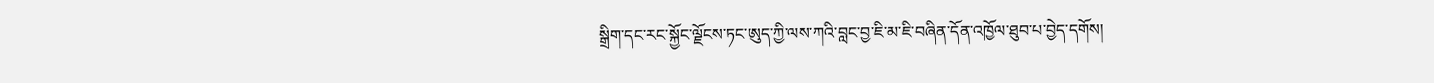སྒྲིག་དང་རང་སྐྱོང་ལྗོངས་ཏང་ཨུད་ཀྱི་ལས་ཀའི་བླང་བྱ་ཇི་མ་ཇི་བཞིན་དོན་འཁྱོལ་ཐུབ་པ་བྱེད་དགོས།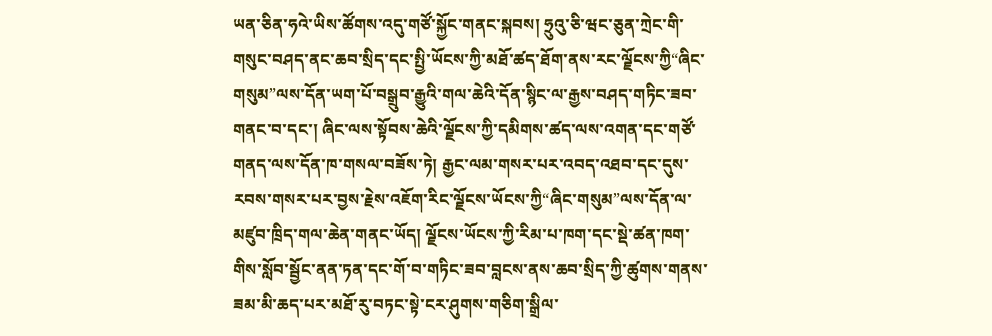ཡན་ཅིན་ཧའེ་ཡིས་ཚོགས་འདུ་གཙོ་སྐྱོང་གནང་སྐབས། ཧྲུའུ་ཅི་ཝང་ཅུན་ཀྲེང་གི་གསུང་བཤད་ནང་ཆབ་སྲིད་དང་སྤྱི་ཡོངས་ཀྱི་མཐོ་ཚད་ཐོག་ནས་རང་ལྗོངས་ཀྱི“ཞིང་གསུམ”ལས་དོན་ཡག་པོ་བསྒྲུབ་རྒྱུའི་གལ་ཆེའི་དོན་སྙིང་ལ་རྒྱས་བཤད་གཏིང་ཟབ་གནང་བ་དང་། ཞིང་ལས་སྟོབས་ཆེའི་ལྗོངས་ཀྱི་དམིགས་ཚད་ལས་འགན་དང་གཙོ་གནད་ལས་དོན་ཁ་གསལ་བཟོས་ཏེ། རྒྱང་ལམ་གསར་པར་འབད་འཐབ་དང་དུས་རབས་གསར་པར་བྱས་རྗེས་འཇོག་རིང་ལྗོངས་ཡོངས་ཀྱི“ཞིང་གསུམ”ལས་དོན་ལ་མཛུབ་ཁྲིད་གལ་ཆེན་གནང་ཡོད། ལྗོངས་ཡོངས་ཀྱི་རིམ་པ་ཁག་དང་སྡེ་ཚན་ཁག་གིས་སློབ་སྦྱོང་ནན་ཏན་དང་གོ་བ་གཏིང་ཟབ་བླངས་ནས་ཆབ་སྲིད་ཀྱི་ཚུགས་གནས་ཟམ་མི་ཆད་པར་མཐོ་རུ་བཏང་སྟེ་ངར་ཤུགས་གཅིག་སྒྲིལ་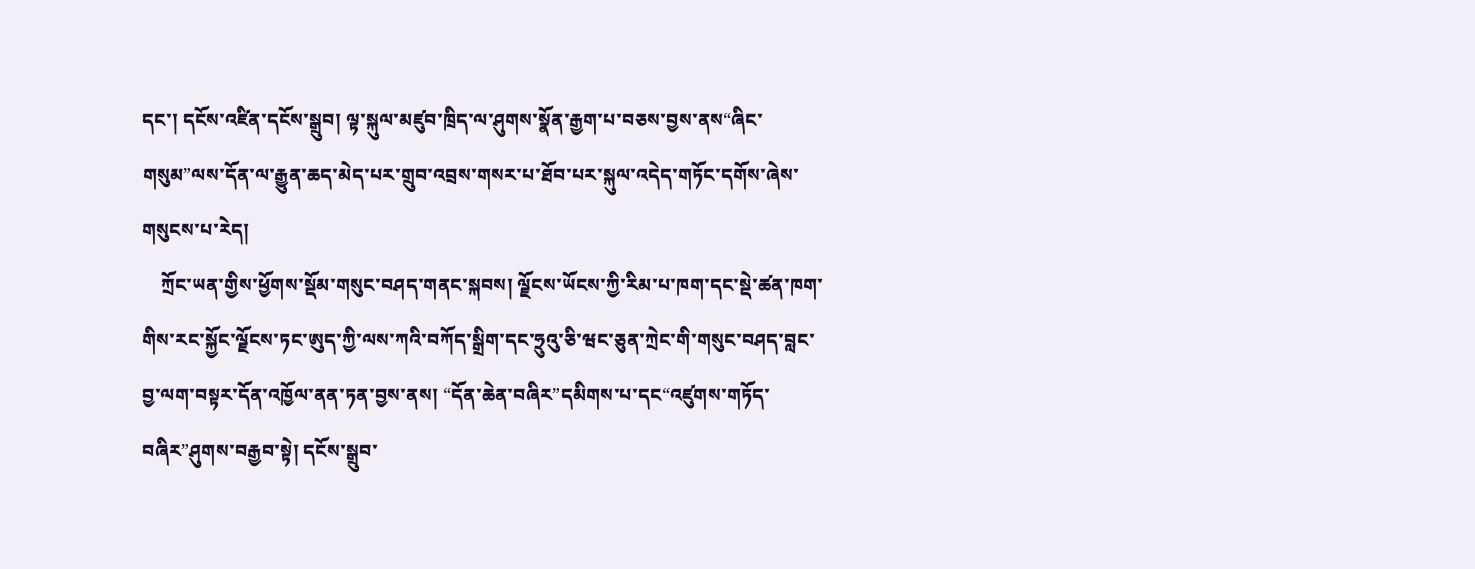དང་། དངོས་འཛིན་དངོས་སྒྲུབ། ལྟ་སྐུལ་མཛུབ་ཁྲིད་ལ་ཤུགས་སྣོན་རྒྱག་པ་བཅས་བྱས་ནས“ཞིང་གསུམ”ལས་དོན་ལ་རྒྱུན་ཆད་མེད་པར་གྲུབ་འབྲས་གསར་པ་ཐོབ་པར་སྐུལ་འདེད་གཏོང་དགོས་ཞེས་གསུངས་པ་རེད།
    ཀྲོང་ཡན་གྱིས་ཕྱོགས་སྡོམ་གསུང་བཤད་གནང་སྐབས། ལྗོངས་ཡོངས་ཀྱི་རིམ་པ་ཁག་དང་སྡེ་ཚན་ཁག་གིས་རང་སྐྱོང་ལྗོངས་ཏང་ཨུད་ཀྱི་ལས་ཀའི་བཀོད་སྒྲིག་དང་ཧྲུའུ་ཅི་ཝང་ཅུན་ཀྲེང་གི་གསུང་བཤད་བླང་བྱ་ལག་བསྟར་དོན་འཁྱོལ་ནན་ཏན་བྱས་ནས། “དོན་ཆེན་བཞིར”དམིགས་པ་དང“འཛུགས་གཏོད་བཞིར”ཤུགས་བརྒྱབ་སྟེ། དངོས་སྒྲུབ་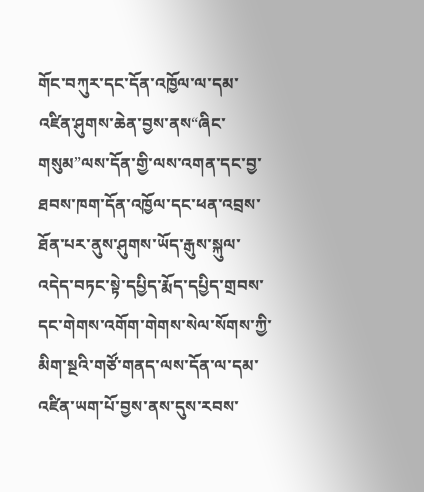གོང་བཀུར་དང་དོན་འཁྱོལ་ལ་དམ་འཛིན་ཤུགས་ཆེན་བྱས་ནས“ཞིང་གསུམ”ལས་དོན་གྱི་ལས་འགན་དང་བྱ་ཐབས་ཁག་དོན་འཁྱོལ་དང་ཕན་འབྲས་ཐོན་པར་ནུས་ཤུགས་ཡོད་རྒུས་སྐུལ་འདེད་བཏང་སྟེ་དཔྱིད་རྨོད་དཔྱིད་གྲབས་དང་གེགས་འགོག་གེགས་སེལ་སོགས་ཀྱི་མིག་སྔའི་གཙོ་གནད་ལས་དོན་ལ་དམ་འཛིན་ཡག་པོ་བྱས་ནས་དུས་རབས་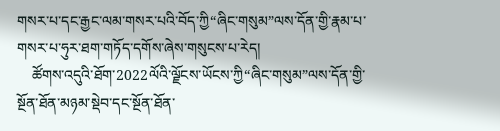གསར་པ་དང་རྒྱང་ལམ་གསར་པའི་བོད་ཀྱི“ཞིང་གསུམ”ལས་དོན་གྱི་རྣམ་པ་གསར་པ་ཧུར་ཐག་གཏོད་དགོས་ཞེས་གསུངས་པ་རེད།
    ཚོགས་འདུའི་ཐོག་2022ལོའི་ལྗོངས་ཡོངས་ཀྱི“ཞིང་གསུམ”ལས་དོན་གྱི་སྔོན་ཐོན་མཉམ་སྡེབ་དང་སྔོན་ཐོན་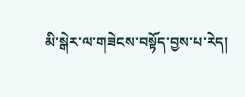མི་སྒེར་ལ་གཟེངས་བསྟོད་བྱས་པ་རེད།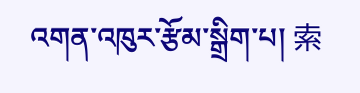འགན་འཁུར་རྩོམ་སྒྲིག་པ། 索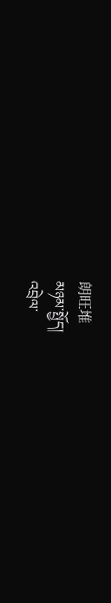朗旺堆
མཉམ་སྤྱོད།
འབྲེལ་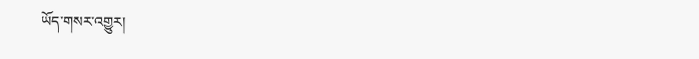ཡོད་གསར་འགྱུར།